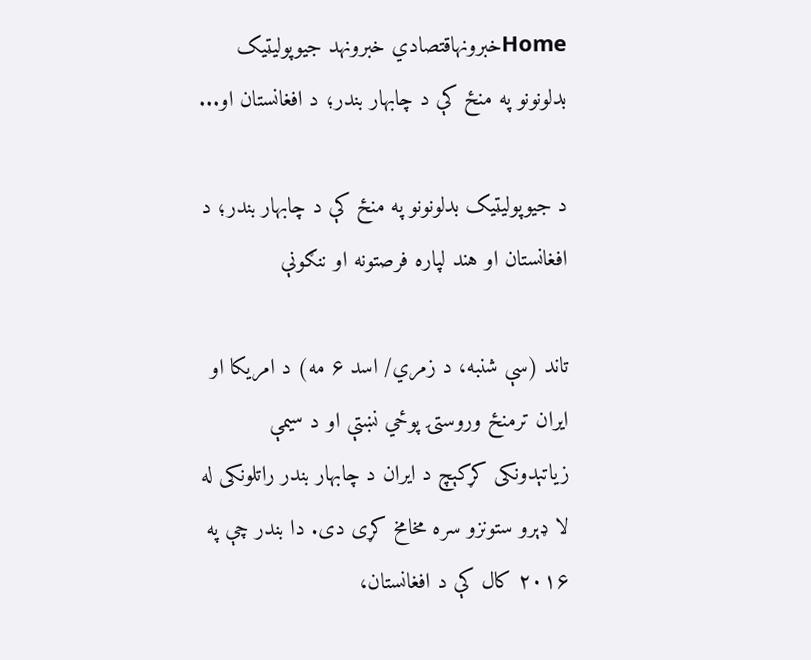Homeخبرونهاقتصادي خبرونهد جیوپولیټیک بدلونونو په منځ کې د چابهار بندر؛ د افغانستان او...

د جیوپولیټیک بدلونونو په منځ کې د چابهار بندر؛ د افغانستان او هند لپاره فرصتونه او ننګونې

تاند (سې شنبه، د زمري/ اسد ۶ مه) د امریکا او ایران ترمنځ وروستۍ پوځي نښتې او د سیمې زیاتېدونکی کړکېچ د ایران د چابهار بندر راتلونکی له لا ډېرو ستونزو سره مخامخ کړی دی. دا بندر چې په ۲۰۱۶ کال کې د افغانستان،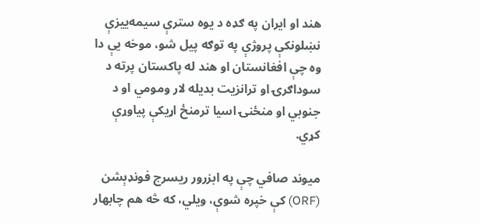هند او ایران په ګډه د یوه سترې سیمه‌ییزې نښلونکې پروژې په توګه پیل شو، موخه یې دا وه چې افغانستان او هند له پاکستان پرته د سوداګرۍ او ترانزیت بدیله لار ومومي او د جنوبي او منځنۍ اسیا ترمنځ اړیکې پیاوړې کړي.

میوند صافي چې په ابزرور ریسرج فونډېشن (ORF) کې خپره شوې، ویلي، که څه هم چابهار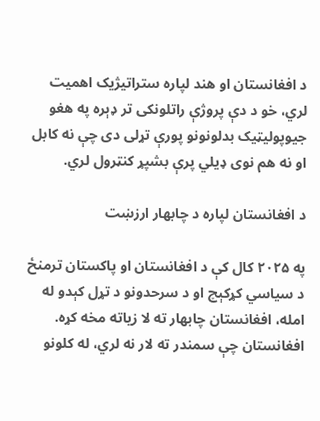د افغانستان او هند لپاره ستراتیژیک اهمیت لري، خو د دې پروژې راتلونکی تر ډېره په هغو جیوپولیټیک بدلونونو پورې تړلی دی چې نه کابل او نه هم نوی ډیلي پرې بشپړ کنټرول لري.

د افغانستان لپاره د چابهار ارزښت

په ۲۰۲۵ کال کې د افغانستان او پاکستان ترمنځ د سیاسي کړکېچ او د سرحدونو د تړل کېدو له امله، افغانستان چابهار ته لا زیاته مخه کړه. افغانستان چې سمندر ته لار نه لري، له کلونو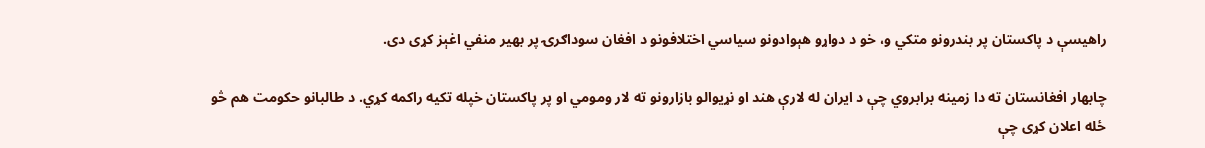راهیسې د پاکستان پر بندرونو متکي و، خو د دواړو هېوادونو سیاسي اختلافونو د افغان سوداګرۍ پر بهیر منفي اغېز کړی دی.

چابهار افغانستان ته دا زمینه برابروي چې د ایران له لارې هند او نړیوالو بازارونو ته لار ومومي او پر پاکستان خپله تکیه راکمه کړي. د طالبانو حکومت هم څو ځله اعلان کړی چې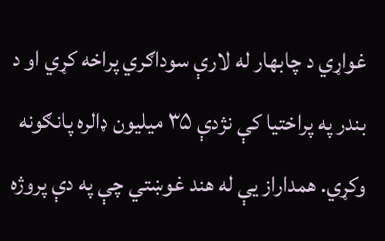غواړي د چابهار له لارې سوداګري پراخه کړي او د بندر په پراختیا کې نژدې ۳۵ میلیون ډالره پانګونه وکړي. همداراز یې له هند غوښتي چې په دې پروژه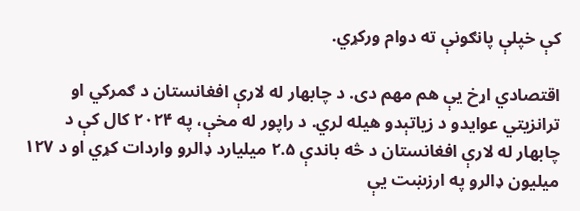کې خپلې پانګونې ته دوام ورکړي.

اقتصادي اړخ یې هم مهم دی. د چابهار له لارې افغانستان د ګمرکي او ترانزیتي عوایدو د زیاتېدو هیله لري. د راپور له مخې، په ۲۰۲۴ کال کې د چابهار له لارې افغانستان د څه باندې ۲.۵ میلیارد ډالرو واردات کړي او د ۱۲۷ میلیون ډالرو په ارزښت یې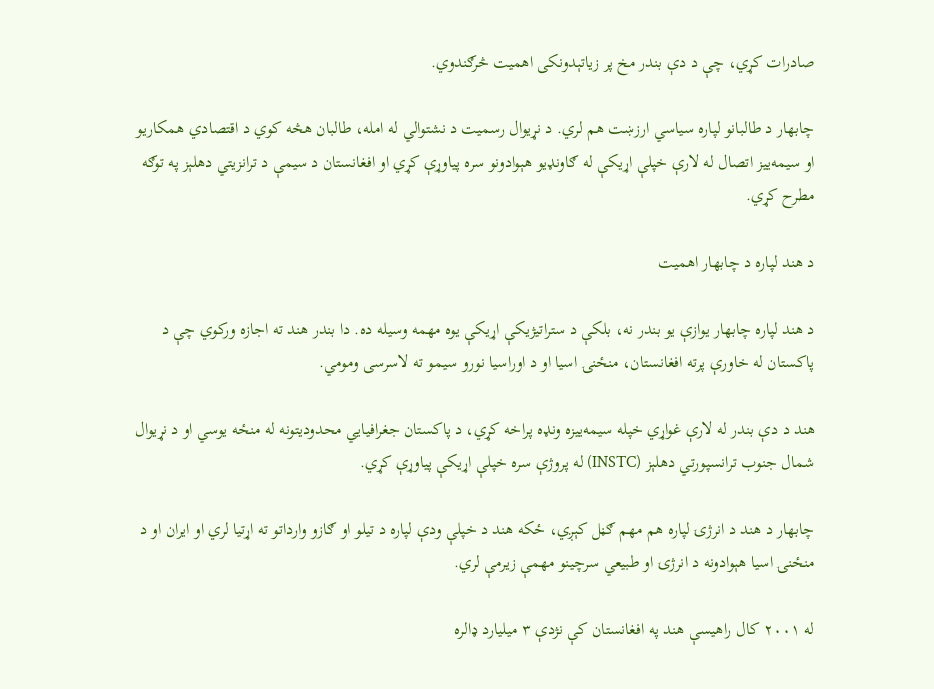صادرات کړي، چې د دې بندر مخ پر زیاتېدونکی اهمیت څرګندوي.

چابهار د طالبانو لپاره سیاسي ارزښت هم لري. د نړیوال رسمیت د نشتوالي له امله، طالبان هڅه کوي د اقتصادي همکاریو او سیمه‌ییز اتصال له لارې خپلې اړیکې له ګاونډیو هېوادونو سره پیاوړې کړي او افغانستان د سیمې د ترانزیتي دهلېز په توګه مطرح کړي.

د هند لپاره د چابهار اهمیت

د هند لپاره چابهار یوازې یو بندر نه، بلکې د ستراتیژیکې اړیکې یوه مهمه وسیله ده. دا بندر هند ته اجازه ورکوي چې د پاکستان له خاورې پرته افغانستان، منځنۍ اسیا او د اوراسیا نورو سیمو ته لاسرسی ومومي.

هند د دې بندر له لارې غواړي خپله سیمه‌ییزه ونډه پراخه کړي، د پاکستان جغرافیایي محدودیتونه له منځه یوسي او د نړیوال شمال جنوب ترانسپورتي دهلېز (INSTC) له پروژې سره خپلې اړیکې پیاوړې کړي.

چابهار د هند د انرژۍ لپاره هم مهم ګڼل کېږي، ځکه هند د خپلې ودې لپاره د تیلو او ګازو وارداتو ته اړتیا لري او ایران او د منځنۍ اسیا هېوادونه د انرژۍ او طبیعي سرچینو مهمې زیرمې لري.

له ۲۰۰۱ کال راهیسې هند په افغانستان کې نژدې ۳ میلیارد ډالره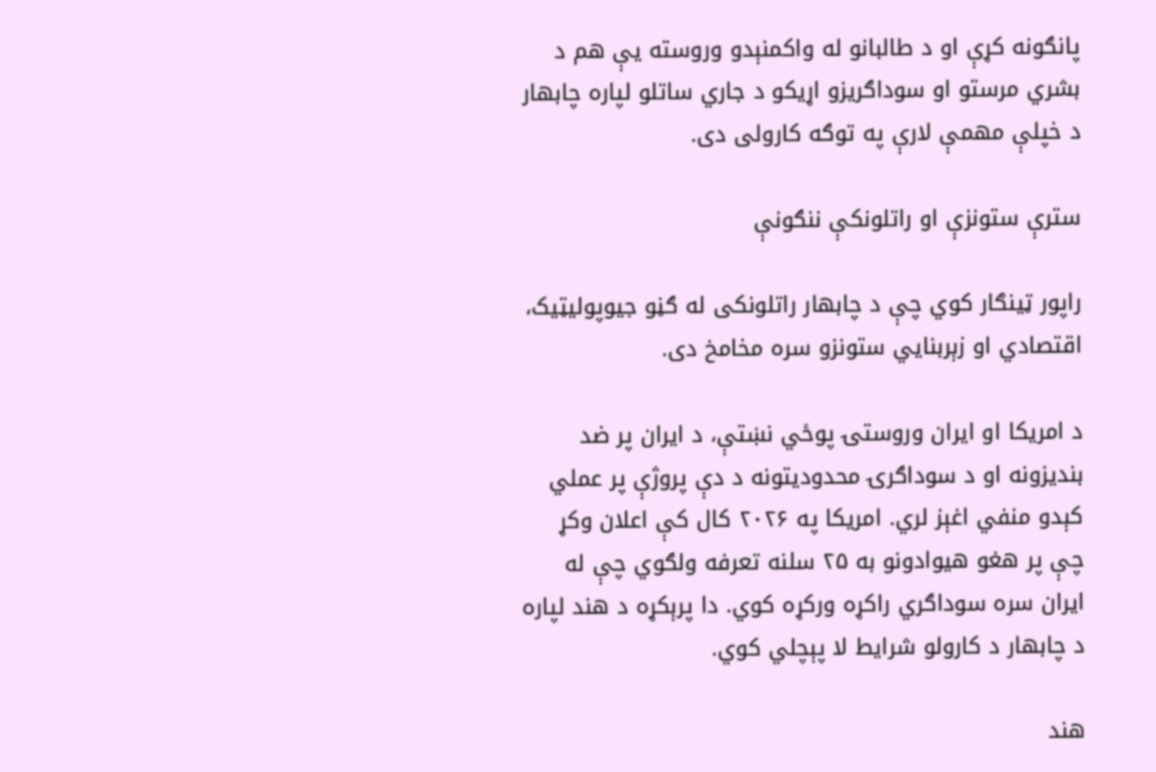پانګونه کړې او د طالبانو له واکمنېدو وروسته یې هم د بشري مرستو او سوداګریزو اړیکو د جاري ساتلو لپاره چابهار د خپلې مهمې لارې په توګه کارولی دی.

سترې ستونزې او راتلونکې ننګونې

راپور ټینګار کوي چې د چابهار راتلونکی له ګڼو جیوپولیټیک، اقتصادي او زېربنایي ستونزو سره مخامخ دی.

د امریکا او ایران وروستۍ پوځي نښتې، د ایران پر ضد بندیزونه او د سوداګرۍ محدودیتونه د دې پروژې پر عملي کېدو منفي اغېز لري. امریکا په ۲۰۲۶ کال کې اعلان وکړ چې پر هغو هیوادونو به ۲۵ سلنه تعرفه ولګوي چې له ایران سره سوداګري راکړه ورکړه کوي. دا پرېکړه د هند لپاره د چابهار د کارولو شرایط لا پېچلي کوي.

هند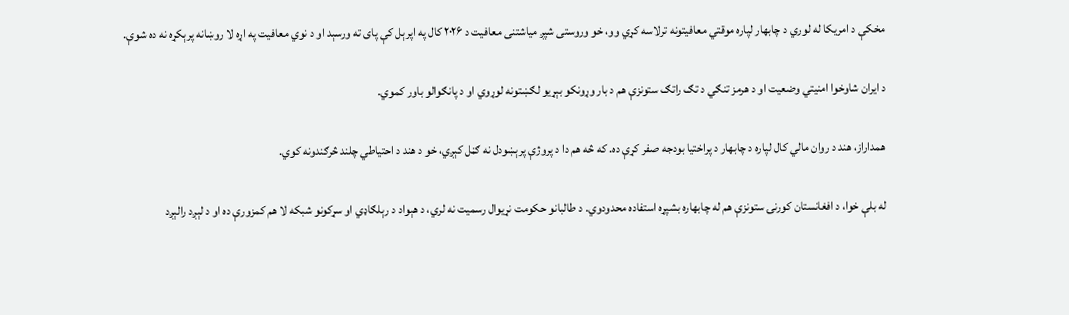مخکې د امریکا له لوري د چابهار لپاره موقتي معافیتونه ترلاسه کړي وو، خو وروستی شپږ میاشتنی معافیت د ۲۰۲۶ کال په اپرېل کې پای ته ورسېد او د نوي معافیت په اړه لا روښانه پرېکړه نه ده شوې.

د ایران شاوخوا امنیتي وضعیت او د هرمز تنګي د تګ راتګ ستونزې هم د بار وړونکو بېړیو لګښتونه لوړوي او د پانګوالو باور کموي.

همداراز، هند د روان مالي کال لپاره د چابهار د پراختیا بودجه صفر کړې ده. که څه هم دا د پروژې پرېښودل نه ګڼل کېږي، خو د هند د احتیاطي چلند څرګندونه کوي.

له بلې خوا، د افغانستان کورنۍ ستونزې هم له چابهاره بشپړه استفاده محدودوي. د طالبانو حکومت نړیوال رسمیت نه لري، د هېواد د رېلګاډي او سړکونو شبکه لا هم کمزورې ده او د لېږد رالېږد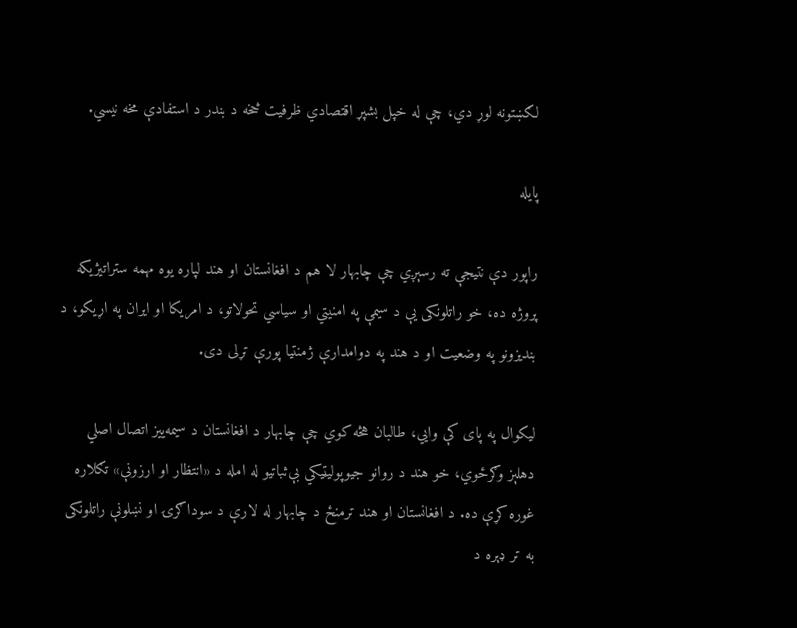لګښتونه لوړ دي، چې له خپل بشپړ اقتصادي ظرفیت څخه د بندر د استفادې مخه نیسي.

پایله

راپور دې نتیجې ته رسېږي چې چابهار لا هم د افغانستان او هند لپاره یوه مهمه ستراتیژیکه پروژه ده، خو راتلونکی یې د سیمې په امنیتي او سیاسي تحولاتو، د امریکا او ایران په اړیکو، د بندیزونو په وضعیت او د هند په دوامدارې ژمنتیا پورې تړلی دی.

لیکوال په پای کې وايي، طالبان هڅه کوي چې چابهار د افغانستان د سیمه‌ییز اتصال اصلي دهلېز وګرځوي، خو هند د روانو جیوپولیټیکي بې‌ثباتیو له امله د «انتظار او ارزونې» تګلاره غوره کړې ده. د افغانستان او هند ترمنځ د چابهار له لارې د سوداګرۍ او نښلونې راتلونکی به تر ډېره د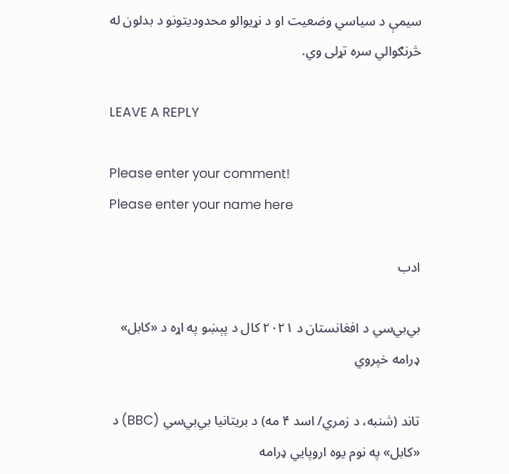سیمې د سیاسي وضعیت او د نړیوالو محدودیتونو د بدلون له څرنګوالي سره تړلی وي.

LEAVE A REPLY

Please enter your comment!
Please enter your name here

ادب

بي‌بي‌سي د افغانستان د ۲۰۲۱ کال د پېښو په اړه د «کابل» ډرامه خپروي

تاند (شنبه، د زمري/ اسد ۴ مه) د بریتانیا بي‌بي‌سي (BBC) د «کابل» په نوم یوه اروپایي ډرامه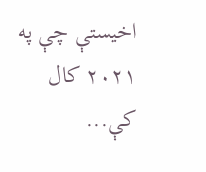اخیستې چې په ۲۰۲۱ کال کې...